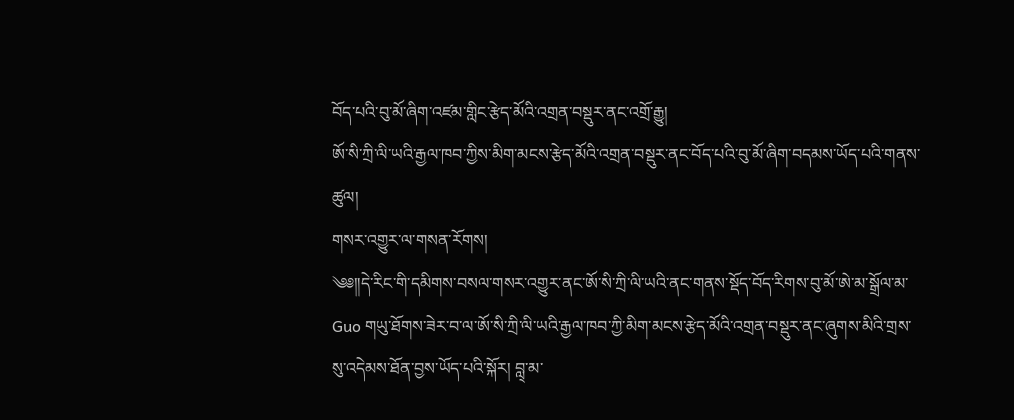བོད་པའི་བུ་མོ་ཞིག་འཛམ་གླིང་རྩེད་མོའི་འགྲན་བསྡུར་ནང་འགྲོ་རྒྱུ།
ཨོ་སི་ཀྲི་ལི་ཡའི་རྒྱལ་ཁབ་ཀྱིས་མིག་མངས་རྩེད་མོའི་འགྲན་བསྡུར་ནང་བོད་པའི་བུ་མོ་ཞིག་བདམས་ཡོད་པའི་གནས་ཚུལ།
གསར་འགྱུར་ལ་གསན་རོགས།
༄༅༎དེ་རིང་གི་དམིགས་བསལ་གསར་འགྱུར་ནང་ཨོ་སི་ཀྲི་ལི་ཡའི་ནང་གནས་སྡོད་བོད་རིགས་བུ་མོ་ཨེ་མ་སྒྲོལ་མ་Guo གཡུ་ཐོགས་ཟེར་བ་ལ་ཨོ་སི་ཀྲི་ལི་ཡའི་རྒྱལ་ཁབ་ཀྱི་མིག་མངས་རྩེད་མོའི་འགྲན་བསྡུར་ནང་ཞུགས་མིའི་གྲས་སུ་འདེམས་ཐོན་བྱས་ཡོད་པའི་སྐོར། བླ྄་མ་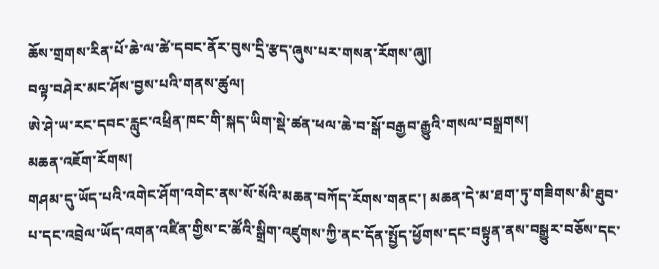ཆོས་གྲགས་རིན་པོ་ཆེ་ལ་ཚེ་དབང་ནོར་བུས་དྲི་རྩད་ཞུས་པར་གསན་རོགས་ཞུ༎
བལྟ་བཤེར་མང་ཤོས་བྱས་པའི་གནས་ཚུལ།
ཨེ་ཤེ་ཡ་རང་དབང་རླུང་འཕྲིན་ཁང་གི་སྐད་ཡིག་སྡེ་ཚན་ཕལ་ཆེ་བ་སྒོ་བརྒྱབ་རྒྱུའི་གསལ་བསྒྲགས།
མཆན་འཇོག་རོགས།
གཤམ་དུ་ཡོད་པའི་འགེང་ཤོག་འགེང་ནས་སོ་སོའི་མཆན་བཀོད་རོགས་གནང་། མཆན་དེ་མ་ཐག་ཏུ་གཟིགས་མི་ཐུབ་པ་དང་འབྲེལ་ཡོད་འགན་འཛིན་གྱིས་ང་ཚོའི་སྒྲིག་འཛུགས་ཀྱི་ནང་དོན་སྤྱོད་ཕྱོགས་དང་བསྟུན་ནས་བསྒྱུར་བཅོས་དང་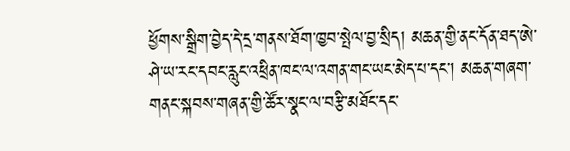ཕྱོགས་སྒྲིག་བྱེད་དེ་དྲ་གནས་ཐོག་ཁྱབ་སྤེལ་བྱ་སྲིད། མཆན་གྱི་ནང་དོན་ཐད་ཨེ་ཤེ་ཡ་རང་དབང་རླུང་འཕྲིན་ཁང་ལ་འགན་གང་ཡང་མེད་པ་དང་། མཆན་གཞག་གནང་སྐབས་གཞན་གྱི་ཚོར་སྣང་ལ་བརྩི་མཐོང་དང་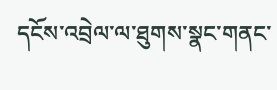དངོས་འབྲེལ་ལ་ཐུགས་སྣང་གནང་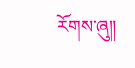རོགས་ཞུ༎